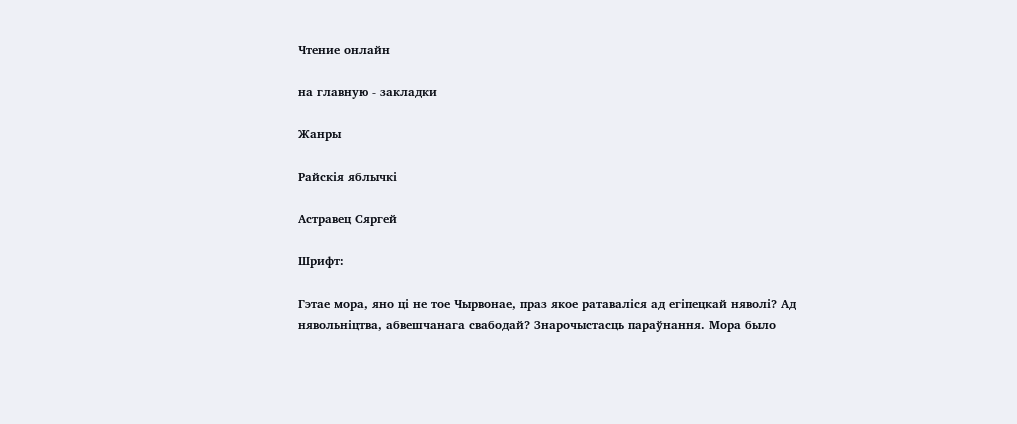Чтение онлайн

на главную - закладки

Жанры

Райскія яблычкі

Астравец Сяргей

Шрифт:

Гэтае мора, яно ці не тое Чырвонае, праз якое ратаваліся ад егіпецкай няволі? Ад нявольніцтва, абвешчанага свабодай? Знарочыстасць параўнання. Мора было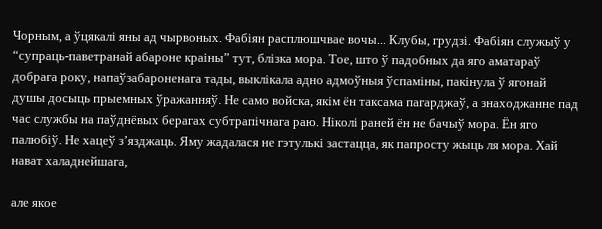Чорным, а ўцякалі яны ад чырвоных. Фабіян расплюшчвае вочы... Клубы, грудзі. Фабіян служыў у “супраць-паветранай абароне краіны” тут, блізка мора. Тое, што ў падобных да яго аматараў добрага року, напаўзабароненага тады, выклікала адно адмоўныя ўспаміны, пакінула ў ягонай душы досыць прыемных ўражанняў. Не само войска, якім ён таксама пагарджаў, а знаходжанне пад час службы на паўднёвых берагах субтрапічнага раю. Ніколі раней ён не бачыў мора. Ён яго палюбіў. Не хацеў з’язджаць. Яму жадалася не гэтулькі застацца, як папросту жыць ля мора. Хай нават халаднейшага,

але якое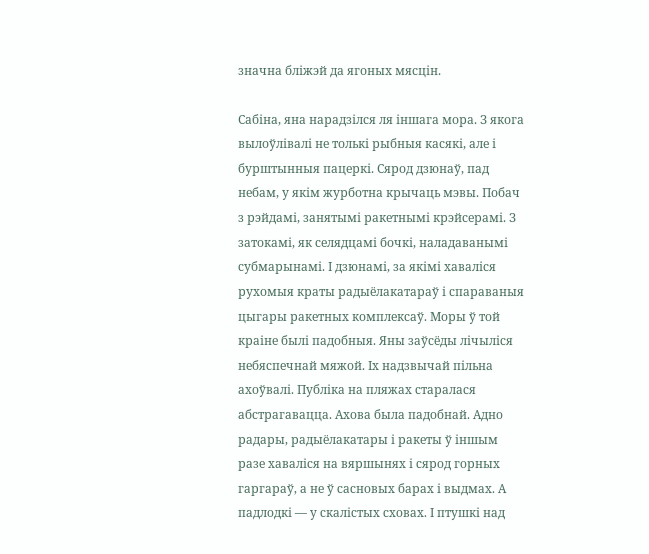значна бліжэй да ягоных мясцін.

Сабіна, яна нарадзілся ля іншага мора. З якога вылоўлівалі не толькі рыбныя касякі, але і бурштынныя пацеркі. Сярод дзюнаў, пад небам, у якім журботна крычаць мэвы. Побач з рэйдамі, занятымі ракетнымі крэйсерамі. З затокамі, як селядцамі бочкі, наладаванымі субмарынамі. І дзюнамі, за якімі хаваліся рухомыя краты радыёлакатараў і спараваныя цыгары ракетных комплексаў. Моры ў той краіне былі падобныя. Яны заўсёды лічыліся небяспечнай мяжой. Іх надзвычай пільна ахоўвалі. Публіка на пляжах старалася абстрагавацца. Ахова была падобнай. Адно радары, радыёлакатары і ракеты ў іншым разе хаваліся на вяршынях і сярод горных гаргараў, а не ў сасновых барах і выдмах. А падлодкі — у скалістых сховах. І птушкі над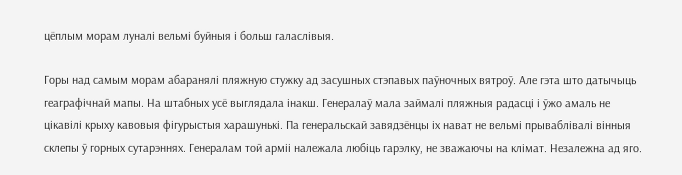цёплым морам луналі вельмі буйныя і больш галаслівыя.

Горы над самым морам абаранялі пляжную стужку ад засушных стэпавых паўночных вятроў. Але гэта што датычыць геаграфічнай мапы. На штабных усё выглядала інакш. Генералаў мала займалі пляжныя радасці і ўжо амаль не цікавілі крыху кавовыя фігурыстыя харашунькі. Па генеральскай завядзёнцы іх нават не вельмі прываблівалі вінныя склепы ў горных сутарэннях. Генералам той арміі належала любіць гарэлку, не зважаючы на клімат. Незалежна ад яго.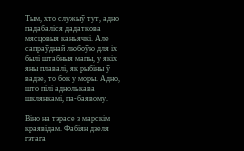Тым, хто служыў тут, адно падабаліся дадаткова мясцовыя каньячкі. Але сапраўднай любоўю для іх былі штабныя мапы, у якіх яны плавалі, як рыбіны ў вадзе, то бок у моры. Адно, што пілі аднолькава шклянкамі, па-баявому.

Віно на тэрасе з марскім краявідам. Фабіян дзеля гэтага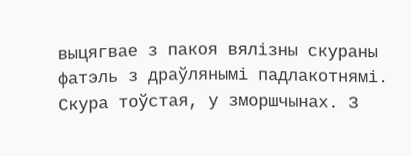выцягвае з пакоя вялізны скураны фатэль з драўлянымі падлакотнямі. Скура тоўстая, у зморшчынах. З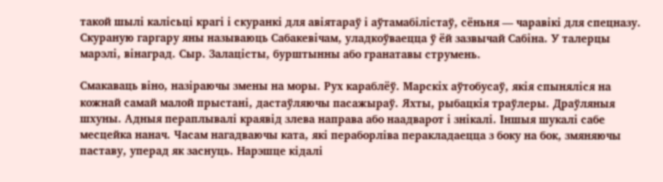такой шылі калісьці крагі і скуранкі для авіятараў і аўтамабілістаў, сёньня — чаравікі для спецназу. Скураную гаргару яны называюць Сабакевічам, уладкоўваецца ў ёй зазвычай Сабіна. У талерцы марэлі, вінаград. Сыр. Залацісты, бурштынны або гранатавы струмень.

Смакаваць віно, назіраючы змены на моры. Рух караблёў. Марскіх аўтобусаў, якія спыняліся на кожнай самай малой прыстані, дастаўляючы пасажыраў. Яхты, рыбацкія траўлеры. Драўляныя шхуны. Адныя пераплывалі краявід злева направа або наадварот і знікалі. Іншыя шукалі сабе месцейка нанач. Часам нагадваючы ката, які пераборліва перакладаецца з боку на бок, змяняючы паставу, уперад як заснуць. Нарэшце кідалі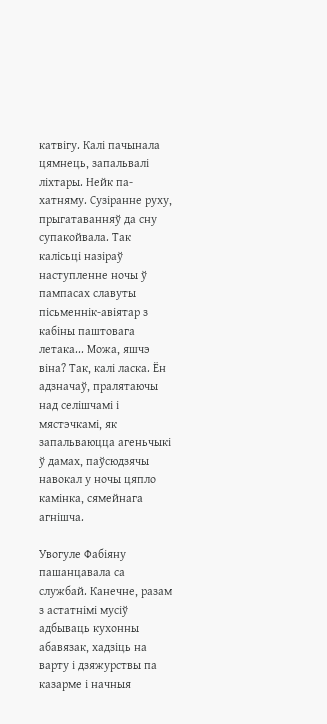катвігу. Калі пачынала цямнець, запальвалі ліхтары. Нейк па-хатняму. Сузіранне руху, прыгатаванняў да сну супакойвала. Так калісьці назіраў наступленне ночы ў пампасах славуты пісьменнік-авіятар з кабіны паштовага летака... Можа, яшчэ віна? Так, калі ласка. Ён адзначаў, пралятаючы над селішчамі і мястэчкамі, як запальваюцца агеньчыкі ў дамах, паўсюдзячы навокал у ночы цяпло камінка, сямейнага агнішча.

Увогуле Фабіяну пашанцавала са службай. Канечне, разам з астатнімі мусіў адбываць кухонны абавязак, хадзіць на варту і дзяжурствы па казарме і начныя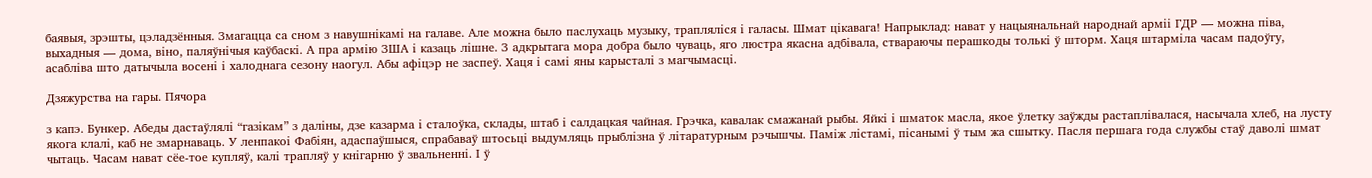баявыя, зрэшты, цэладзённыя. Змагацца са сном з навушнікамі на галаве. Але можна было паслухаць музыку, трапляліся і галасы. Шмат цікавага! Напрыклад: нават у нацыянальнай народнай арміі ГДР — можна піва, выхадныя — дома, віно, паляўнічыя каўбаскі. А пра армію ЗША і казаць лішне. З адкрытага мора добра было чуваць, яго люстра якасна адбівала, ствараючы перашкоды толькі ў шторм. Хаця штарміла часам падоўгу, асабліва што датычыла восені і халоднага сезону наогул. Абы афіцэр не заспеў. Хаця і самі яны карысталі з магчымасці.

Дзяжурства на гары. Пячора

з капэ. Бункер. Абеды дастаўлялі “газікам” з даліны, дзе казарма і сталоўка, склады, штаб і салдацкая чайная. Грэчка, кавалак смажанай рыбы. Яйкі і шматок масла, якое ўлетку заўжды растаплівалася, насычала хлеб, на лусту якога клалі, каб не змарнаваць. У ленпакоі Фабіян, адаспаўшыся, спрабаваў штосьці выдумляць прыблізна ў літаратурным рэчышчы. Паміж лістамі, пісанымі ў тым жа сшытку. Пасля першага года службы стаў даволі шмат чытаць. Часам нават сёе-тое купляў, калі трапляў у кнігарню ў звальненні. І ў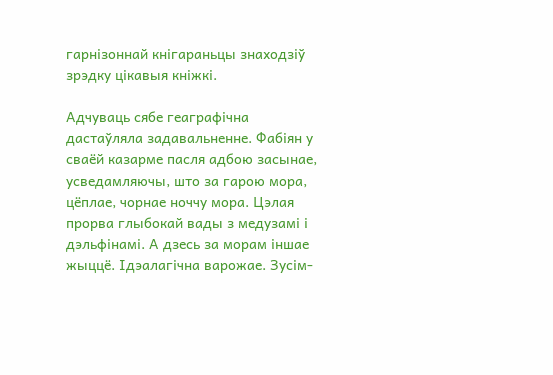гарнізоннай кнігараньцы знаходзіў зрэдку цікавыя кніжкі.

Адчуваць сябе геаграфічна дастаўляла задавальненне. Фабіян у сваёй казарме пасля адбою засынае, усведамляючы, што за гарою мора, цёплае, чорнае ноччу мора. Цэлая прорва глыбокай вады з медузамі і дэльфінамі. А дзесь за морам іншае жыццё. Ідэалагічна варожае. Зусім-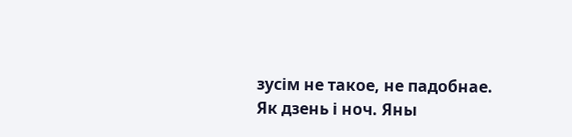зусім не такое, не падобнае. Як дзень і ноч. Яны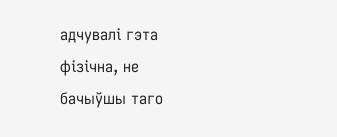адчувалі гэта фізічна, не бачыўшы таго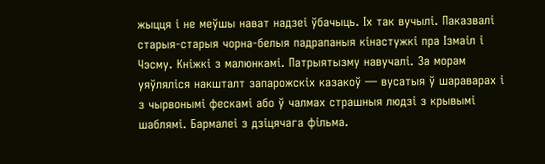жыцця і не меўшы нават надзеі ўбачыць. Іх так вучылі. Паказвалі старыя-старыя чорна-белыя падрапаныя кінастужкі пра Ізмаіл і Чэсму. Кніжкі з малюнкамі. Патрыятызму навучалі. За морам уяўляліся накшталт запарожскіх казакоў — вусатыя ў шараварах і з чырвонымі фескамі або ў чалмах страшныя людзі з крывымі шаблямі. Бармалеі з дзіцячага фільма.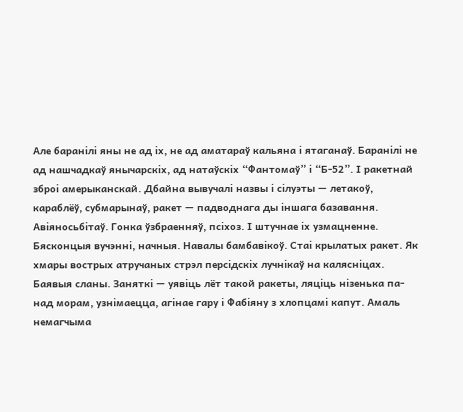Але баранілі яны не ад іх, не ад аматараў кальяна і ятаганаў. Баранілі не ад нашчадкаў янычарскіх, ад натаўскіх “Фантомаў” і “Б-52”. І ракетнай зброі амерыканскай. Дбайна вывучалі назвы і сілуэты — летакоў, караблёў, субмарынаў, ракет — падводнага ды іншага базавання. Авіяносьбітаў. Гонка ўзбраенняў, псіхоз. І штучнае іх узмацненне. Бясконцыя вучэнні, начныя. Навалы бамбавікоў. Стаі крылатых ракет. Як хмары вострых атручаных стрэл персідскіх лучнікаў на калясніцах. Баявыя сланы. Заняткі — уявіць лёт такой ракеты, ляціць нізенька па-над морам, узнімаецца, агінае гару і Фабіяну з хлопцамі капут. Амаль немагчыма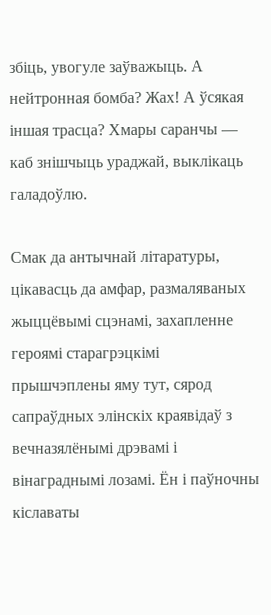збіць, увогуле заўважыць. А нейтронная бомба? Жах! А ўсякая іншая трасца? Хмары саранчы — каб знішчыць ураджай, выклікаць галадоўлю.

Смак да антычнай літаратуры, цікавасць да амфар, размаляваных жыццёвымі сцэнамі, захапленне героямі старагрэцкімі прышчэплены яму тут, сярод сапраўдных элінскіх краявідаў з вечназялёнымі дрэвамі і вінаграднымі лозамі. Ён і паўночны кіславаты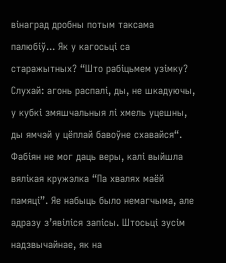вінаград дробны потым таксама палюбіў... Як у кагосьці са старажытных? “Што рабіцьмем узімку? Слухай: агонь распалі, ды, не шкадуючы, у кубкі змяшчальныя лі хмель уцешны, ды ямчэй у цёплай бавоўне схавайся“. Фабіян не мог даць веры, калі выйшла вялікая кружэлка “Па хвалях маёй памяці”. Яе набыць было немагчыма, але адразу з’явіліся запісы. Штосьці зусім надзвычайнае, як на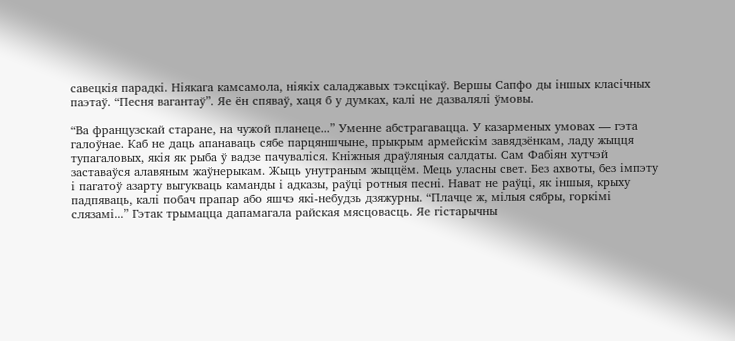савецкія парадкі. Ніякага камсамола, ніякіх саладжавых тэксцікаў. Вершы Сапфо ды іншых класічных паэтаў. “Песня вагантаў”. Яе ён спяваў, хаця б у думках, калі не дазвалялі ўмовы.

“Ва французскай старане, на чужой планеце...” Уменне абстрагавацца. У казарменых умовах — гэта галоўнае. Каб не даць апанаваць сябе парцяншчыне, прыкрым армейскім завядзёнкам, ладу жыцця тупагаловых, якія як рыба ў вадзе пачуваліся. Кніжныя драўляныя салдаты. Сам Фабіян хутчэй заставаўся алавяным жаўнерыкам. Жыць унутраным жыццём. Мець уласны свет. Без ахвоты, без імпэту і пагатоў азарту выгукваць каманды і адказы, раўці ротныя песні. Нават не раўці, як іншыя, крыху падпяваць, калі побач прапар або яшчэ які-небудзь дзяжурны. “Плачце ж, мілыя сябры, горкімі слязамі...” Гэтак трымацца дапамагала райская мясцовасць. Яе гістарычны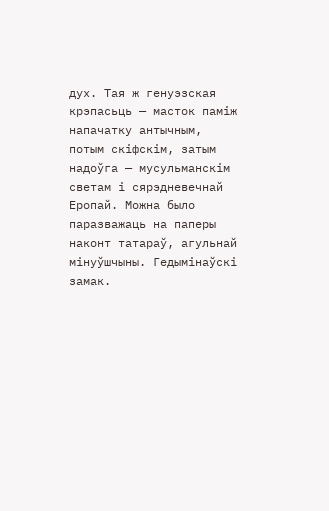дух. Тая ж генуэзская крэпасьць — масток паміж напачатку антычным, потым скіфскім, затым надоўга — мусульманскім светам і сярэдневечнай Еропай. Можна было паразважаць на паперы наконт татараў, агульнай мінуўшчыны. Гедымінаўскі замак.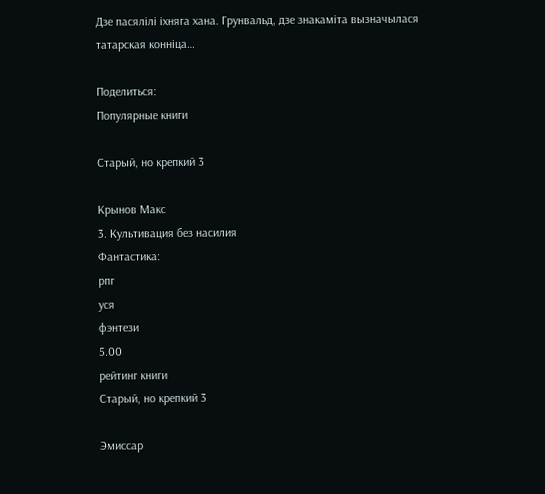Дзе пасялілі іхняга хана. Грунвальд, дзе знакаміта вызначылася татарская конніца…

Поделиться:
Популярные книги

Старый, но крепкий 3

Крынов Макс
3. Культивация без насилия
Фантастика:
рпг
уся
фэнтези
5.00
рейтинг книги
Старый, но крепкий 3

Эмиссар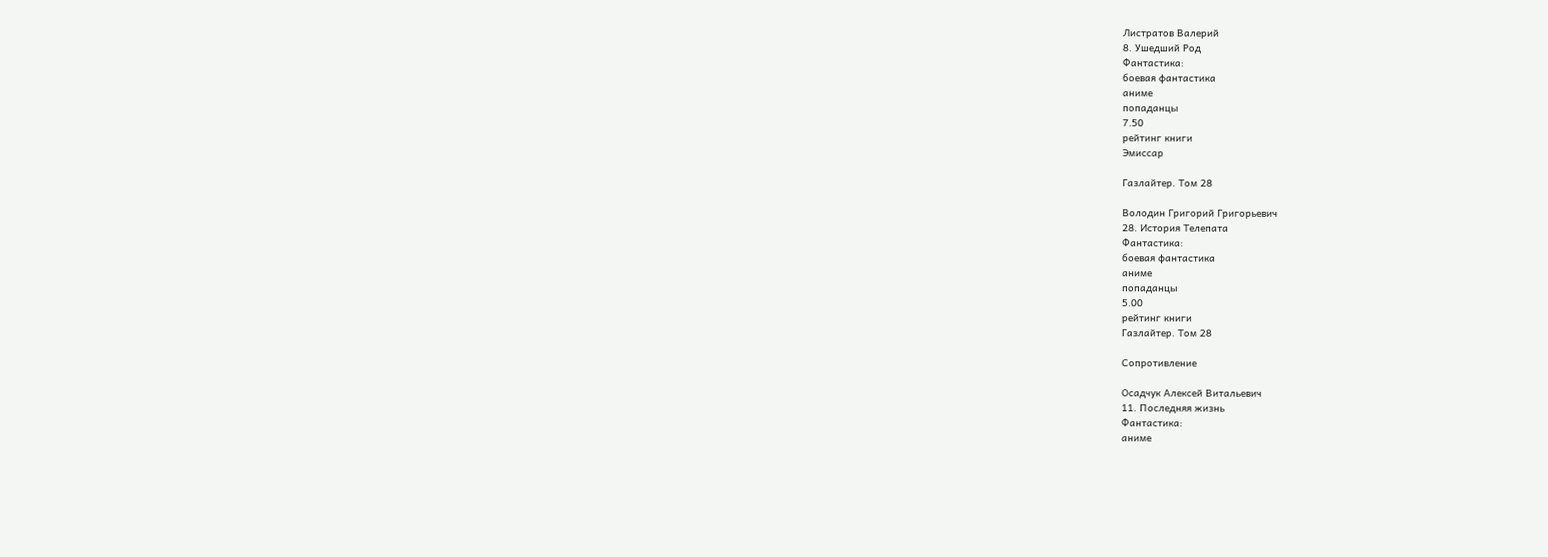Листратов Валерий
8. Ушедший Род
Фантастика:
боевая фантастика
аниме
попаданцы
7.50
рейтинг книги
Эмиссар

Газлайтер. Том 28

Володин Григорий Григорьевич
28. История Телепата
Фантастика:
боевая фантастика
аниме
попаданцы
5.00
рейтинг книги
Газлайтер. Том 28

Сопротивление

Осадчук Алексей Витальевич
11. Последняя жизнь
Фантастика:
аниме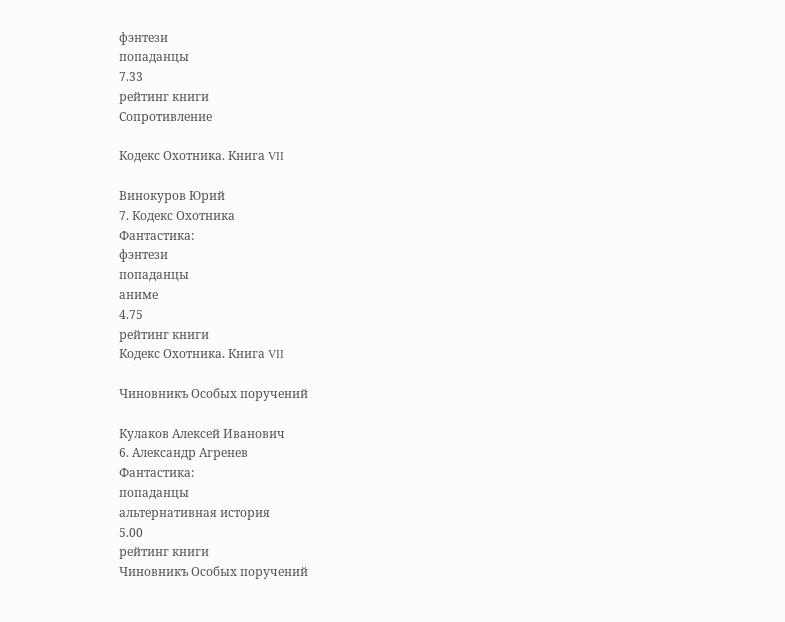фэнтези
попаданцы
7.33
рейтинг книги
Сопротивление

Кодекс Охотника. Книга VII

Винокуров Юрий
7. Кодекс Охотника
Фантастика:
фэнтези
попаданцы
аниме
4.75
рейтинг книги
Кодекс Охотника. Книга VII

Чиновникъ Особых поручений

Кулаков Алексей Иванович
6. Александр Агренев
Фантастика:
попаданцы
альтернативная история
5.00
рейтинг книги
Чиновникъ Особых поручений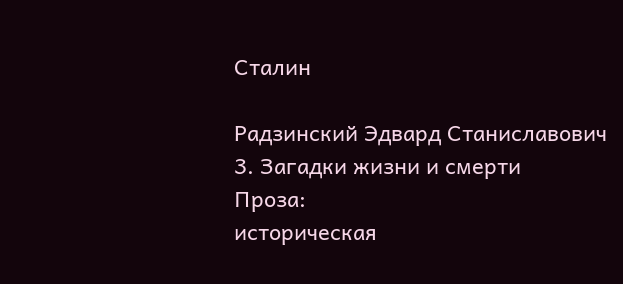Сталин

Радзинский Эдвард Станиславович
3. Загадки жизни и смерти
Проза:
историческая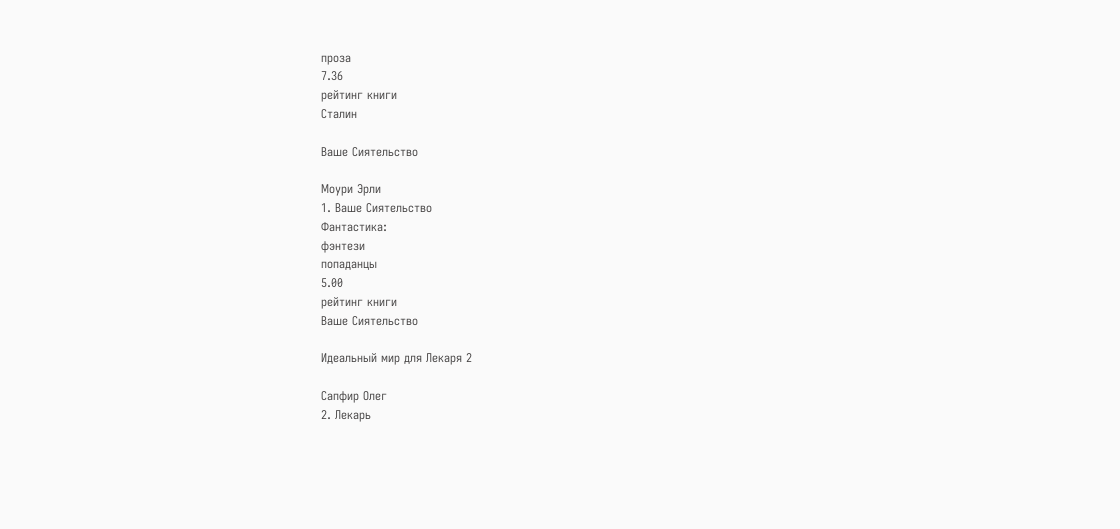проза
7.36
рейтинг книги
Сталин

Ваше Сиятельство

Моури Эрли
1. Ваше Сиятельство
Фантастика:
фэнтези
попаданцы
5.00
рейтинг книги
Ваше Сиятельство

Идеальный мир для Лекаря 2

Сапфир Олег
2. Лекарь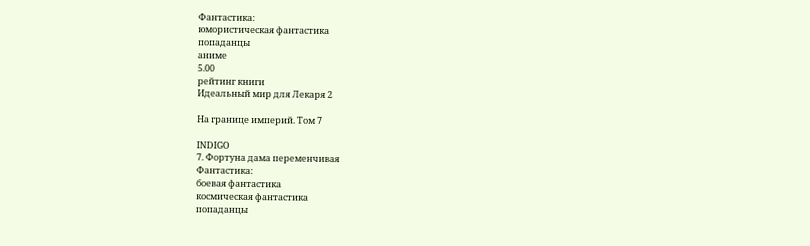Фантастика:
юмористическая фантастика
попаданцы
аниме
5.00
рейтинг книги
Идеальный мир для Лекаря 2

На границе империй. Том 7

INDIGO
7. Фортуна дама переменчивая
Фантастика:
боевая фантастика
космическая фантастика
попаданцы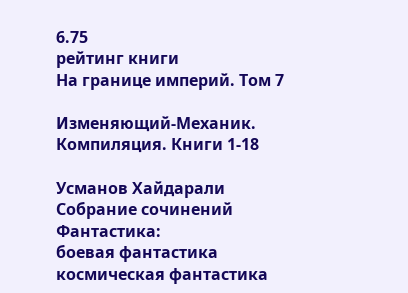6.75
рейтинг книги
На границе империй. Том 7

Изменяющий-Механик. Компиляция. Книги 1-18

Усманов Хайдарали
Собрание сочинений
Фантастика:
боевая фантастика
космическая фантастика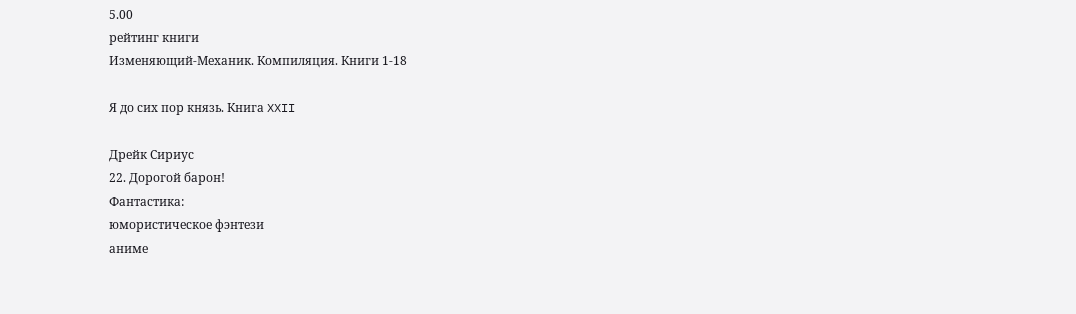5.00
рейтинг книги
Изменяющий-Механик. Компиляция. Книги 1-18

Я до сих пор князь. Книга XXII

Дрейк Сириус
22. Дорогой барон!
Фантастика:
юмористическое фэнтези
аниме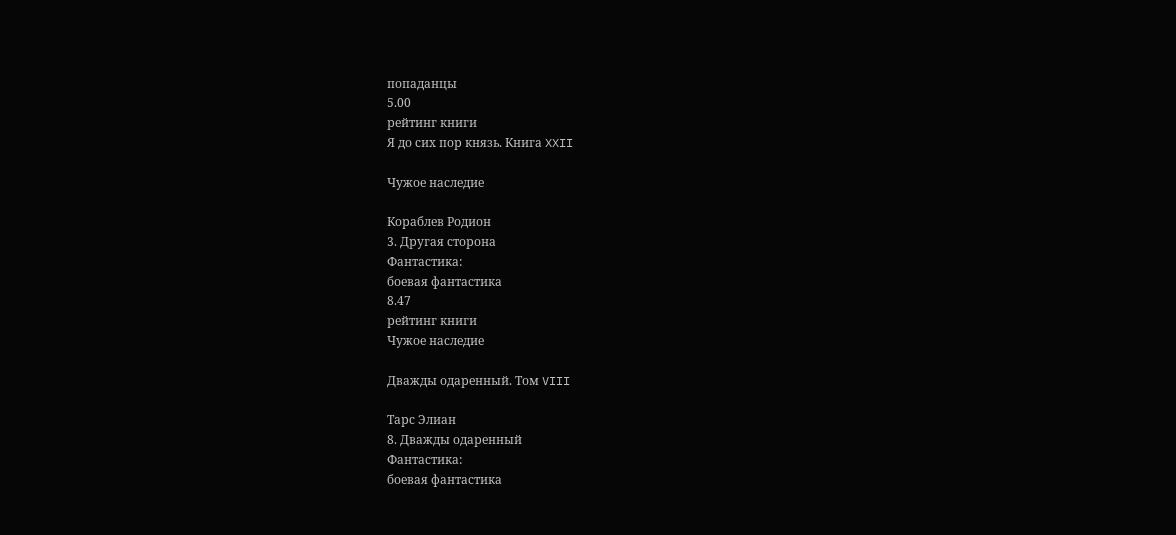попаданцы
5.00
рейтинг книги
Я до сих пор князь. Книга XXII

Чужое наследие

Кораблев Родион
3. Другая сторона
Фантастика:
боевая фантастика
8.47
рейтинг книги
Чужое наследие

Дважды одаренный. Том VIII

Тарс Элиан
8. Дважды одаренный
Фантастика:
боевая фантастика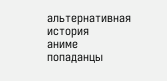альтернативная история
аниме
попаданцы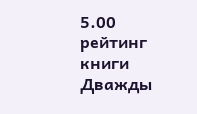5.00
рейтинг книги
Дважды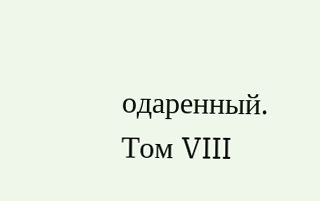одаренный. Том VIII